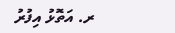ރ. އަތޮޅު އިފުރު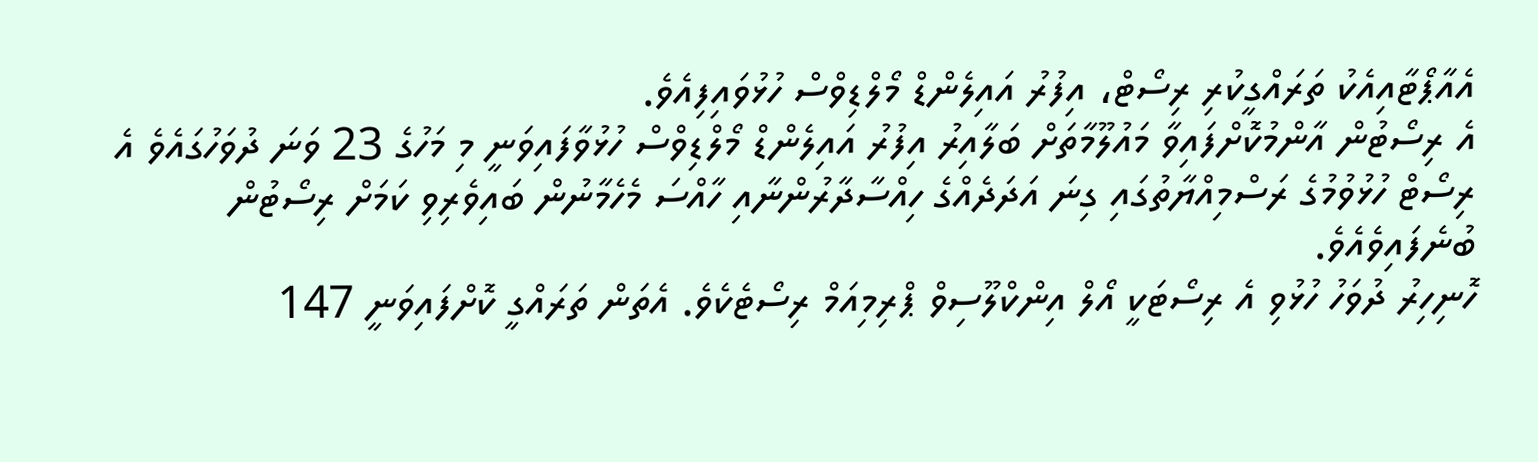އެއާޕޯޓާއިއެކު ތަރައްގީކުރި ރިސޯޓް، އިފުރު އައިލެންޑް މޯލްޑިވްސް ހުޅުވައިފިއެވެ.
އެ ރިސޯޓުން އާންމުކޮށްފައިވާ މައުލޫމާތަށް ބަލާއިރު އިފުރު އައިލެންޑް މޯލްޑިވްސް ހުޅުވާފައިވަނީ މި މަހުގެ 23 ވަނަ ދުވަހުގައެވެ އެ ރިސޯޓް ހުޅުވުމުގެ ރަސްމިއްޔާތުގައި ގިނަ އަދަދެއްގެ ހިއްސާދާރުންނާއި ހާއްސަ މެހެމާނުން ބައިވެރިވި ކަމަށް ރިސޯޓުން ބުނެފައިވެއެވެ.
ހޮނިހިރު ދުވަހު ހުޅުވި އެ ރިސޯޓަކީ އޯލް އިންކްލޫސިވް ޕްރިމިއަމް ރިސޯޓެކެވެ. އެތަން ތަރައްގީ ކޮށްފައިވަނީ 147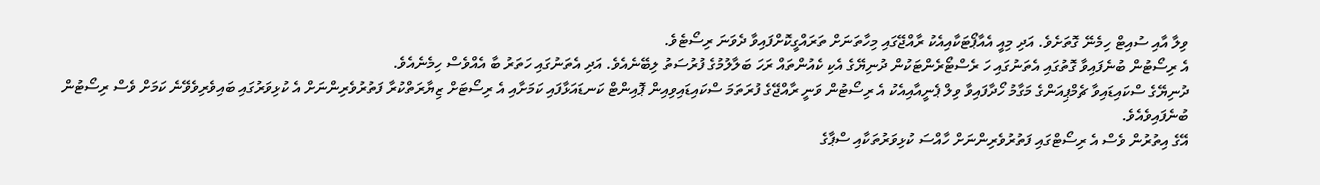ވިލާ އާއި ސުއިޓް ހިމެނޭ ގޮތަށެވެ. އަދި މިއީ އެއާޕޯޓަކާއިއެކު ރާއްޖޭގައި މިހާތަނަށް ތަރައްގީކޮށްފައިވާ ދެވަނަ ރިސޯޓެވެ.
އެ ރިސޯޓުން ބުނެފައިވާ ގޮތުގައި އެތަނުގައި ހަ ރެސްޓޯރެންޓަކުން ދުނިޔޭގެ އެކި ކެއުންތައް ރަހަ ބަލާލުމުގެ ފުރުސަތު ލިބޭނެއެވެ. އަދި އެތަނުގައި ހަތަރު ބާ އެއްވެސް ހިމެނެއެވެ.
ދުނިޔޭގެ ސްކައިޑައިވާ ޗެމްޕިއަންގެ މަގާމު ހޯދާފައިވާ ވިލް ޕެނީއާއިއެކު އެ ރިސޯޓުން ވަނީ ރާއްޖޭގެ ފުރަތަމަ ސްކައިޑައިވިއިން ޕޮއިންޓް ކަނޑައަޅާފައި ކަމަށާއި އެ ރިސޯޓަށް ޒިޔާރަތްކުރާ ފަތުރުވެރިންނަށް އެ ކުޅިވަރުގައި ބައިވެރިވެވޭނެ ކަމަށް ވެސް ރިސޯޓުން ބުނެފައިވެއެވެ.
އޭގެ އިތުރުން ވެސް އެ ރިސޯޓްގައި ފަތުރުވެރިންނަށް ހާއްސަ ކުޅިވަރުތަކާއި ސްޕާގެ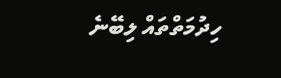ހިދުމަތްތައް ލިބޭނެ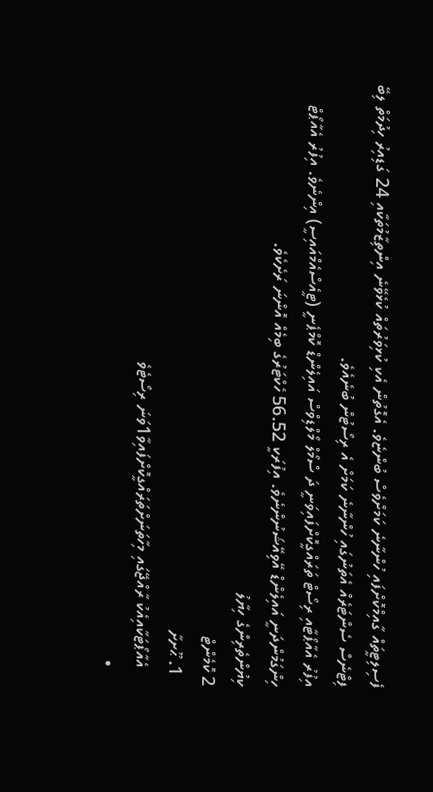ފެސިލިޓީތައް ގާއިމްކޮށްފައި ހުންނާނެ ކަމަށްވެސް ބުންޏެވެ. އެގޮތުން އެކި ކުޅިވަރުތައް ކުޅެވޭނެ އިންތިޒާމުތަކާއި 24 ގަޑިއިރު ހިދުމަތް ލިބޭ ފިޓްނެސް ސެންޓަރެއް އެތަނުގައި ހުންނާނެ ކަމަށް އެ ރިސޯޓުން ބުނެއެވެ.
އިފުރު އެއާޕޯޓާއި ރިސޯޓް ތަރައްގީކޮށްފައިވަނީ ދަ ސްމޯލް މޯލްޑިވްސް އައިލެންޑް ކޮމްޕެނީ (ޓީއެސްއެމްއައިސީ) އިންނެވެ. އިފުރު އެއާޕޯޓް ހިންގަމުންދަނީ އައިލެންޑް އޭވިއޭޝަނުންނެވެ. އިފުރަކީ 56.52 ހެކްޓަރުގެ ބިމެއް އޮންނަ ރަށެކެވެ.
ކިޔުންތެރިންގެ ހިޔާލު
2 ކޮމެންޓް
  1. ޙޫށށާ
    އެއާޕޯޓަކާއިއެކު ރާއްޖޭގައި މިހާތަނަށްތަރައްގީކޮށްފައިވާ1ވަނަ ރިސޯޓެވެ
    •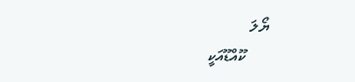ޔޯލަ
      ކޫއްޑޫއަކީ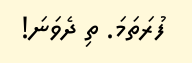ފުރަތަމަ. ތި ދެވަނަ!